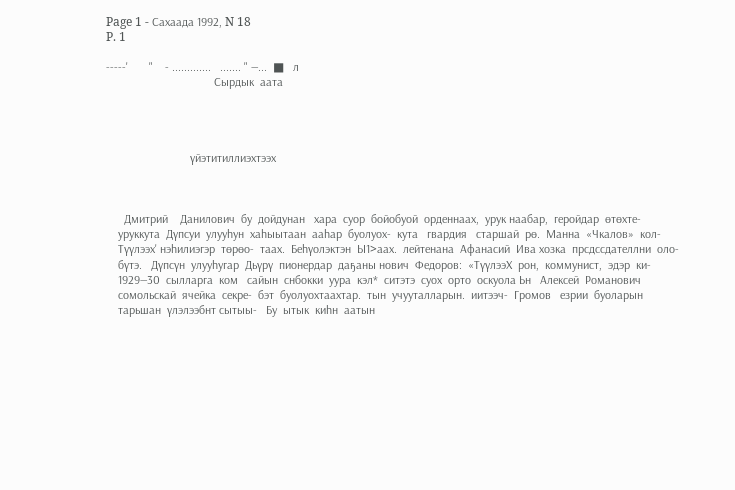Page 1 - Сахаада 1992, N 18
P. 1

-----'       "    - .............   ....... " —...  ■   л
                                    Сырдык  аата




                            үйэтитиллиэхтээх



      Дмитрий    Данилович  бу  дойдунан   хара  суор  бойобуой  орденнаах,  урук наабар,  геройдар  өтөхте-
    уруккута  Дүпсуи  улууһун  хаһыытаан  ааһар  буолуох-  кута   гвардия   старшай  рө.  Манна  «Чкалов»  кол-
    Түүлээх' нэһилиэгэр  төрөо-  таах.  Беһүолэктэн  Ы1>аах.  лейтенана  Афанасий  Ива хозка  прсдссдателлни  оло-
    бүтэ.   Дүпсүн  улууһугар  Дьүрү  пионердар  даҕаны нович  Федоров:  «ТүүлээХ  рон,  коммунист,  эдэр  ки-
    1929—30  сылларга  ком   сайын  снбокки  уура  кэл*  ситэтэ  суох  орто  оскуола Ьн   Алексей  Романович
    сомольскай  ячейка  секре-  бэт  буолуохтаахтар.  тын  учууталларын.  иитээч-  Громов   езрии  буоларын
    тарьшан  үлэлээбнт сытыы-   Бу  ытык  киһн  аатын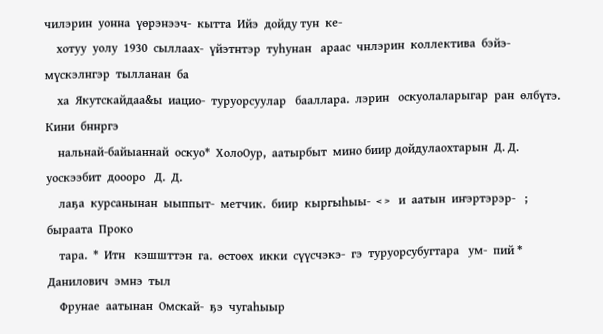чилэрин  уонна  үөрэнээч-  кытта  Ийэ  дойду тун  ке-
    хотуу  уолу  1930  сыллаах-  үйэтнтэр  туһунан   араас  чнлэрин  коллектива  бэйэ-  мүскэлнгэр  тылланан  ба
    ха  Якутскайдаа&ы  иацио-  туруорсуулар   бааллара.  лэрин   оскуолаларыгар  ран  өлбүтэ.  Кини  бннргэ
    нальнай-байыаннай  оскуо*  ХолоОур,  аатырбыт  мино биир дойдулаохтарын  Д. Д.  уоскээбит  доооро   Д.  Д.
    лаҕа  курсанынан  ыыппыт-  метчик.  биир  кыргыһыы-  < >   и  аатын  иҥэртэрэр-   ;  быраата  Проко
    тара.  *  Итн   кэшшттэн  га.  өстоөх  икки  сүүсчэкэ-  гэ  туруорсубугтара   ум-  пий * Данилович  эмнэ  тыл
    Фрунае  аатынан  Омскай-  ҕэ  чугаһыыр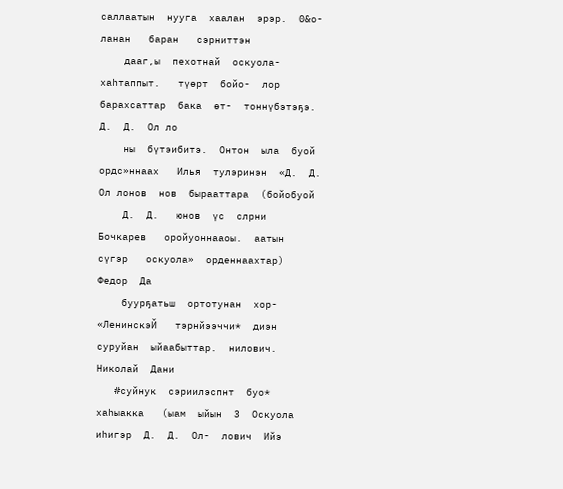саллаатын  нууга  хаалан  эрэр.  0&о-  ланан   баран   сэрниттэн
    дааг,ы  пехотнай  оскуола-  хаһтаппыт.   түөрт  бойо-  лор  барахсаттар  бака  өт-  тоннүбэтэҕэ.  Д.  Д.  Ол ло
    ны  бүтэибитэ.  Онтон  ыла  буой   ордс»ннаах   Илья  тулэринэн  «Д.  Д.  Ол лонов  нов  бырааттара  (бойобуой
    Д.  Д.   юнов  үс  слрни  Бочкарев   оройуоннааоы.  аатын   сүгэр   оскуола»  орденнаахтар)  Федор  Да
    буурҕатьш  ортотунан  хор-  «ЛенинскэЙ   тэрнйээччи*  диэн  суруйан  ыйаабыттар.  нилович.  Николай  Дани
   #суйнук  сэриилэспнт  буо*  хаһыакка   (ыам  ыйын  3  Оскуола  иһигэр  Д.  Д.  Ол-  лович  Ийэ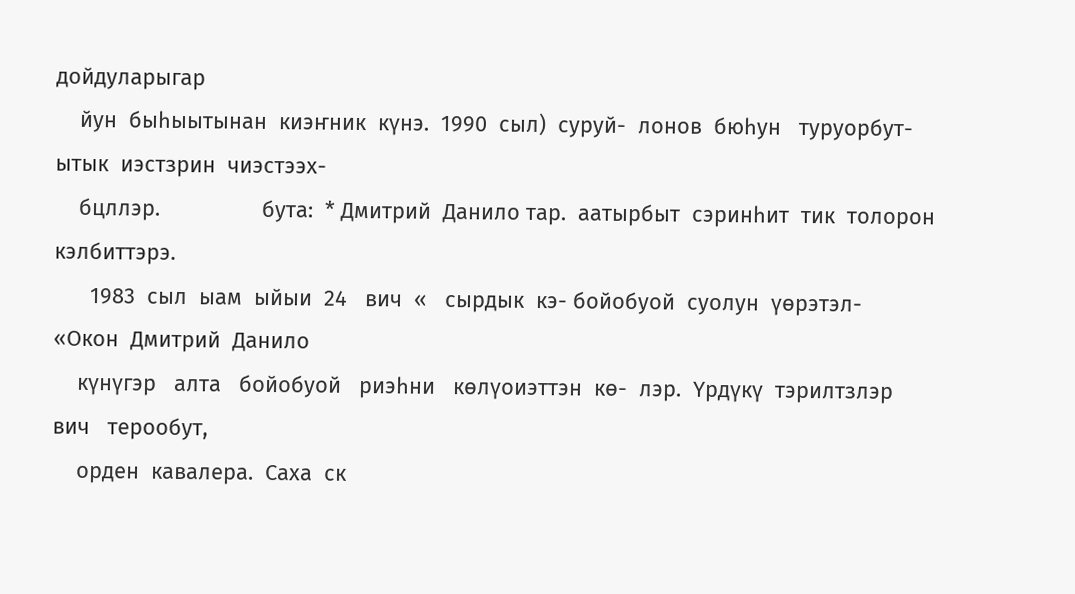дойдуларыгар
    йун  быһыытынан  киэҥник  күнэ.  1990  сыл)  суруй-  лонов  бюһун   туруорбут-  ытык  иэстзрин  чиэстээх-
    бцллэр.                 бута:  * Дмитрий  Данило тар.  аатырбыт  сэринһит  тик  толорон  кэлбиттэрэ.
      1983  сыл  ыам  ыйыи  24   вич  «   сырдык  кэ- бойобуой  суолун  үөрэтэл-   «Окон  Дмитрий  Данило
    күнүгэр   алта   бойобуой   риэһни   көлүоиэттэн  кө-  лэр.  Үрдүкү  тэрилтзлэр  вич   терообут,
    орден  кавалера.  Саха  ск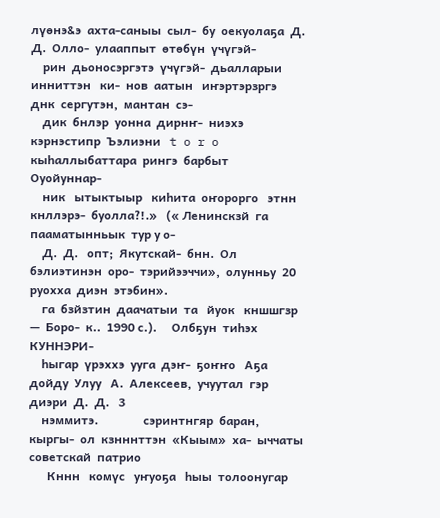лүөнэ&э  ахта-саныы  сыл-  бу  оекуолаҕа  Д.  Д.  Олло-  улааппыт  өтөбүн  үчүгэй-
    рин  дьоносэргэтэ  үчүгэй-  дьалларыи  инниттэн   ки-  нов  аатын   иҥэртэрзргэ  днк  сергутэн,  мантан  сэ-
    дик  бнлэр  уонна  дирнҥ-  ниэхэ  кэрнэстипр  Ъэлиэни   t o r o    кыһаллыбаттара  рингэ  барбыт  Оуойуннар-
    ник   ытыктыыр   киһита  оҥорорго   этнн  кнллэрэ-  буолла?!.»   (« Ленинскзй  га  пааматынньык  тур у о-
    Д.  Д.   опт;  Якутскай-  бнн.  Ол  бэлиэтинэн  оро-  тэрийээччи»,  олунньу  20  руохха  диэн  этэбин».
    га  бзйзтин  даачатыи  та   йуок   кншшгзр  —  Боро-  к..  1990 с.).     Олбҕун  тиһэх  КУННЭРИ-
    һыгар  үрэххэ  ууга  дэҥ-  ҕоҥҥо   Аҕа  дойду  Улуу   А.  Алексеев,  учуутал  гэр  диэри  Д.  Д.   3
    нэммитэ.               сэринтнгяр  баран,  кыргы-  ол  кзнннттэн  «Кыым»  ха-  ыччаты  советскай  патрио
      Кннн   комүс   уҥуоҕа   һыы  толоонугар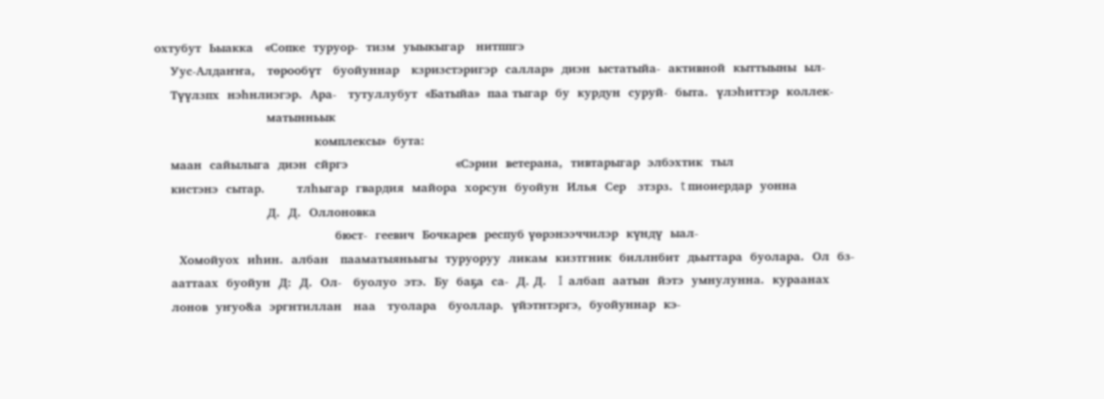охтубут  Ьыакка   «Сопке  туруор-  тизм  уыыкыгар   нитппгэ
    Уус-Алдаҥҥа,   төрообүт   буойуннар   кзризстэригэр  саллар»  диэн  ыстатыйа-  активной  кыттыыны  ыл-
    Түүлзпх  нэһнлиэгэр.  Ара-   тутуллубут  «Батыйа»  паа тыгар  бу  курдун  суруй-  быта.  үлэһиттэр  коллек-
                            матынньык
                                        комплексы»  бута:
    маан  сайылыга  диэн  сйргэ                           «Сэрии  ветерана,  тивтарыгар  элбэхтик  тыл
    кистэнэ  сытар.        тлһыгар  гвардия  майора  хорсун  буойун  Илья  Сер   зтзрз.  t пиоиердар  уонна
                            Д.  Д.  Оллоновка
                                             бюст-  геевич  Бочкарев  респуб үөрэнээччилэр  күндү  ыал-
      Хомойуох  иһин.  албан   пааматыяньыгы  туруоруу  ликам  кизтгник  биллнбит  дьыттара  буолара.  Ол  бз-
    ааттаах  буойун  Д:  Д.  Ол-   буолуо  этэ.  Бу  баҕа  са-  Д. Д.   I  албап  аатын  йэтэ  умнулунна.  кураанах
    лонов  уҥуо&а  эргнтиллан   наа   туолара   буоллар.  үйэтнтэргэ,  буойуннар  кэ-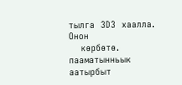тылга  3D3  хаалла.  Онон
    көрбөтө.   пааматынньык  аатырбыт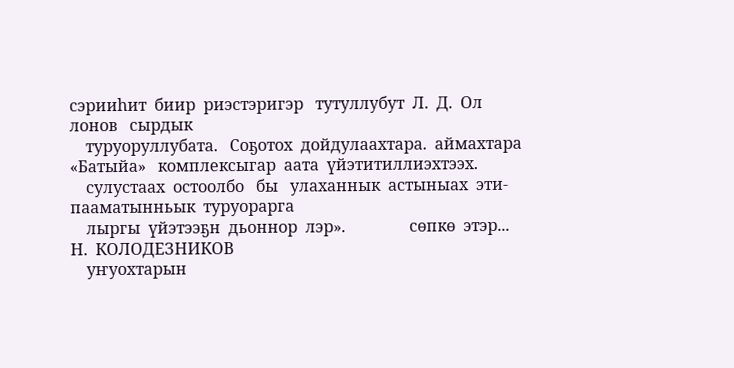сэрииһит  биир  риэстэригэр   тутуллубут  Л.  Д.  Ол лонов   сырдык
    туруоруллубата.   Соҕотох  дойдулаахтара.  аймахтара  «Батыйа»   комплексыгар  аата  үйэтитиллиэхтээх.
    сулустаах  остоолбо   бы   улаханнык  астыныах  эти-  пааматынньык  туруорарга
    лыргы  үйэтээҕн  дьоннор  лэр».                сөпкө  этэр...            Н.  КОЛОДЕЗНИКОВ
    уҥуохтарын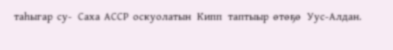таһыгар  су-   Саха  АССР  оскуолатын   Кипп   таптыыр  өтөҕө   Уус-Алдан.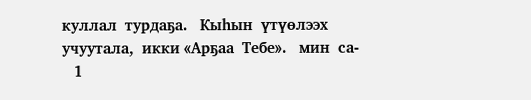куллал  турдаҕа.   Кыһын  үтүөлээх  учуутала,  икки «Арҕаа  Тебе».   мин  са-
   1